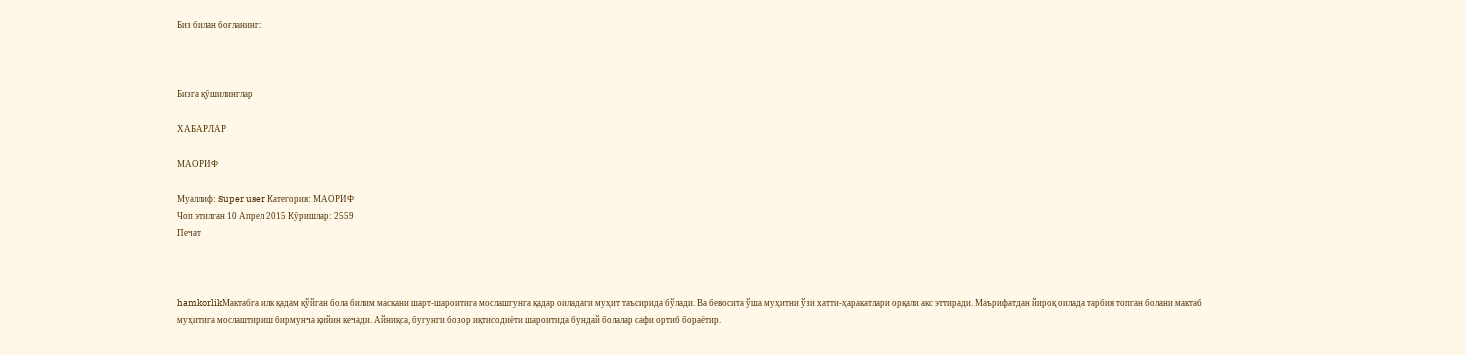Биз билан боғланинг:



Бизга қӯшилинглар

ХАБАРЛАР

МАОРИФ

Муаллиф: Super user Категория: МАОРИФ
Чоп этилган 10 Апрел 2015 Кӯришлар: 2559
Печат



hamkorlikМактабга илк қадам қўйган бола билим маскани шарт-шароитига мослашгунга қадар оиладаги муҳит таъсирида бўлади. Ва бевосита ўша муҳитни ўзи хатти-ҳаракатлари орқали акс эттиради. Маърифатдан йироқ оилада тарбия топган болани мактаб муҳитига мослаштириш бирмунча қийин кечади. Айниқса, бугунги бозор иқтисодиёти шароитида бундай болалар сафи ортиб бораётир.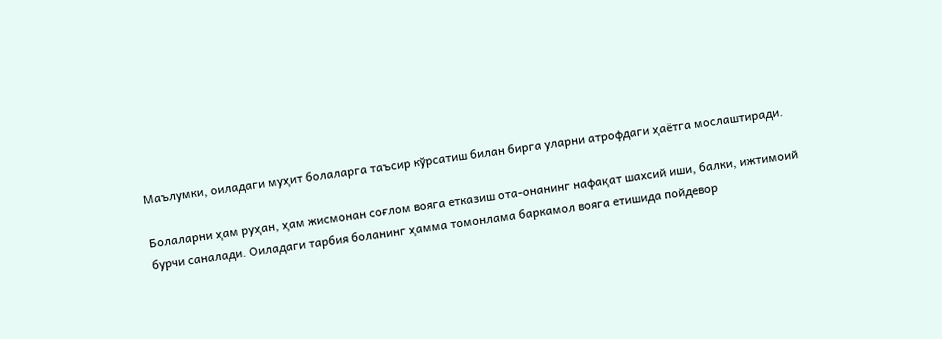Маълумки, оиладаги муҳит болаларга таъсир кўрсатиш билан бирга уларни атрофдаги ҳаётга мослаштиради.

Болаларни ҳам руҳан, ҳам жисмонан соғлом вояга етказиш ота-онанинг нафақат шахсий иши, балки, ижтимоий бурчи саналади. Оиладаги тарбия боланинг ҳамма томонлама баркамол вояга етишида пойдевор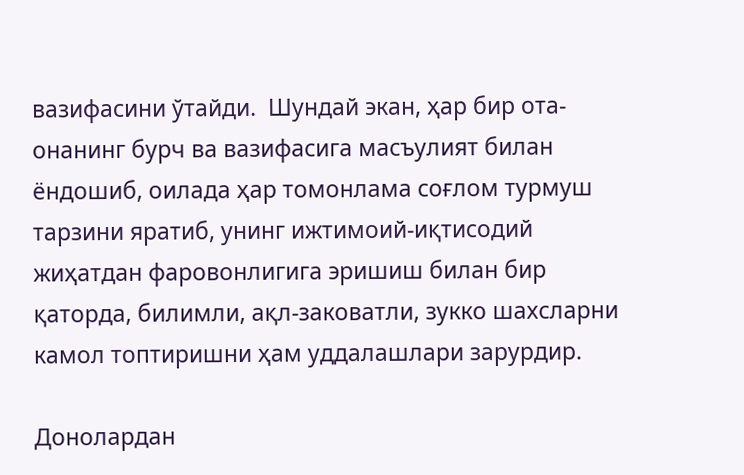вазифасини ўтайди.  Шундай экан, ҳар бир ота-онанинг бурч ва вазифасига масъулият билан ёндошиб, оилада ҳар томонлама соғлом турмуш тарзини яратиб, унинг ижтимоий-иқтисодий  жиҳатдан фаровонлигига эришиш билан бир қаторда, билимли, ақл-заковатли, зукко шахсларни камол топтиришни ҳам уддалашлари зарурдир.

Донолардан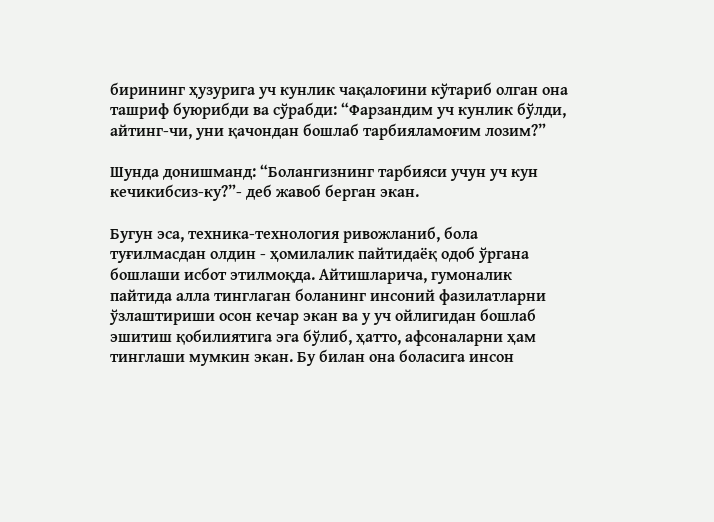бирининг ҳузурига уч кунлик чақалоғини кўтариб олган она ташриф буюрибди ва сўрабди: “Фарзандим уч кунлик бўлди, айтинг-чи, уни қачондан бошлаб тарбияламоғим лозим?”

Шунда донишманд: “Болангизнинг тарбияси учун уч кун кечикибсиз-ку?”- деб жавоб берган экан.

Бугун эса, техника-технология ривожланиб, бола туғилмасдан олдин - ҳомилалик пайтидаёқ одоб ўргана бошлаши исбот этилмоқда. Айтишларича, гумоналик пайтида алла тинглаган боланинг инсоний фазилатларни ўзлаштириши осон кечар экан ва у уч ойлигидан бошлаб эшитиш қобилиятига эга бўлиб, ҳатто, афсоналарни ҳам тинглаши мумкин экан. Бу билан она боласига инсон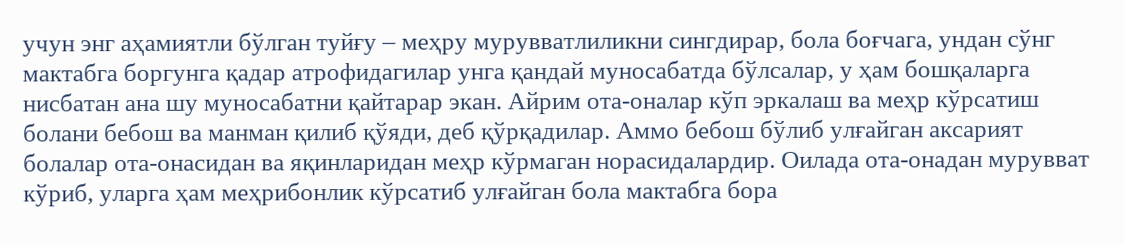учун энг аҳамиятли бўлган туйғу – меҳру мурувватлиликни сингдирар, бола боғчага, ундан сўнг мактабга боргунга қадар атрофидагилар унга қандай муносабатда бўлсалар, у ҳам бошқаларга нисбатан ана шу муносабатни қайтарар экан. Айрим ота-оналар кўп эркалаш ва меҳр кўрсатиш болани бебош ва манман қилиб қўяди, деб қўрқадилар. Аммо бебош бўлиб улғайган аксарият болалар ота-онасидан ва яқинларидан меҳр кўрмаган норасидалардир. Оилада ота-онадан мурувват кўриб, уларга ҳам меҳрибонлик кўрсатиб улғайган бола мактабга бора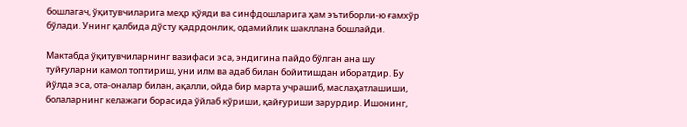бошлагач, ўқитувчиларига меҳр қўяди ва синфдошларига ҳам эътиборли-ю ғамхўр бўлади. Унинг қалбида дўсту қадрдонлик, одамийлик шакллана бошлайди.

Мактабда ўқитувчиларнинг вазифаси эса, эндигина пайдо бўлган ана шу туйғуларни камол топтириш, уни илм ва адаб билан бойитишдан иборатдир. Бу йўлда эса, ота-оналар билан, ақалли, ойда бир марта учрашиб, маслаҳатлашиши, болаларнинг келажаги борасида ўйлаб кўриши, қайғуриши зарурдир. Ишонинг,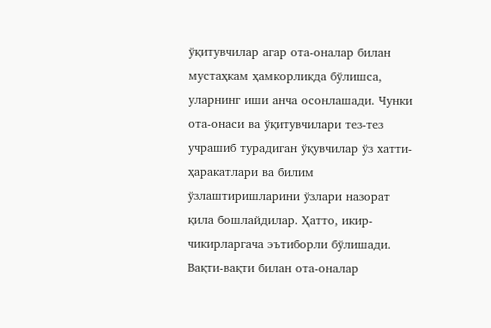ўқитувчилар агар ота-оналар билан мустаҳкам ҳамкорликда бўлишса, уларнинг иши анча осонлашади. Чунки ота-онаси ва ўқитувчилари тез-тез учрашиб турадиган ўқувчилар ўз хатти-ҳаракатлари ва билим ўзлаштиришларини ўзлари назорат қила бошлайдилар. Ҳатто, икир-чикирларгача эътиборли бўлишади. Вақти-вақти билан ота-оналар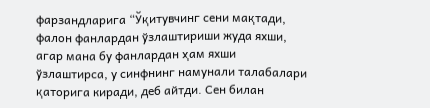фарзандларига “Ўқитувчинг сени мақтади, фалон фанлардан ўзлаштириши жуда яхши, агар мана бу фанлардан ҳам яхши ўзлаштирса, у синфнинг намунали талабалари қаторига киради, деб айтди. Сен билан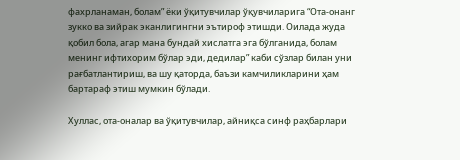фахрланаман, болам” ёки ўқитувчилар ўқувчиларига “Ота-онанг зукко ва зийрак эканлигингни эътироф этишди. Оилада жуда қобил бола, агар мана бундай хислатга эга бўлганида, болам менинг ифтихорим бўлар эди, дедилар” каби сўзлар билан уни рағбатлантириш, ва шу қаторда, баъзи камчиликларини ҳам бартараф этиш мумкин бўлади.

Хуллас, ота-оналар ва ўқитувчилар, айниқса синф раҳбарлари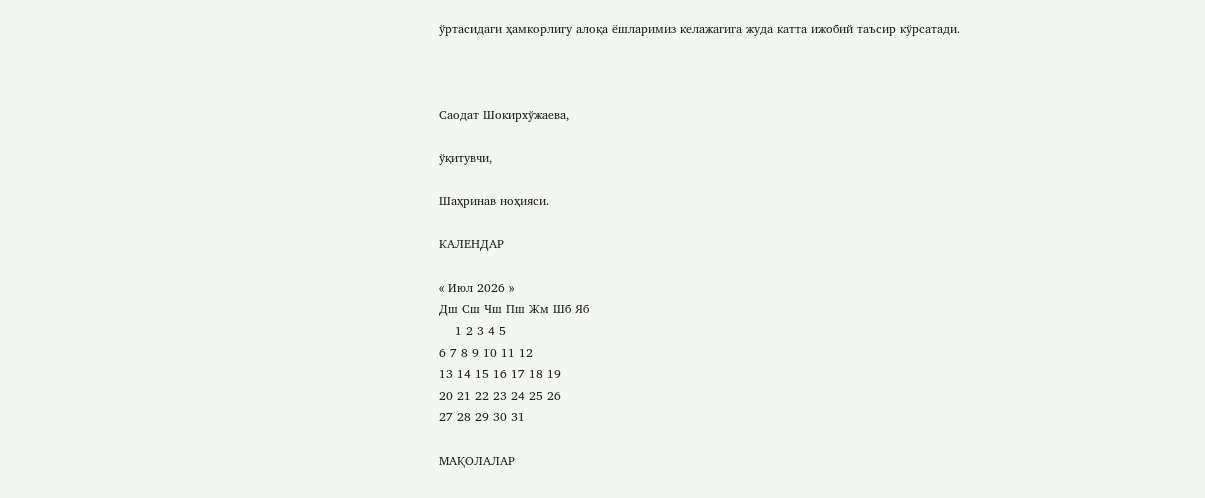ўртасидаги ҳамкорлигу алоқа ёшларимиз келажагига жуда катта ижобий таъсир кўрсатади.



Саодат Шокирхўжаева,

ўқитувчи,

Шаҳринав ноҳияси.

КАЛЕНДАР

« Июл 2026 »
Дш Сш Чш Пш Жм Шб Яб
    1 2 3 4 5
6 7 8 9 10 11 12
13 14 15 16 17 18 19
20 21 22 23 24 25 26
27 28 29 30 31

МАҚОЛАЛАР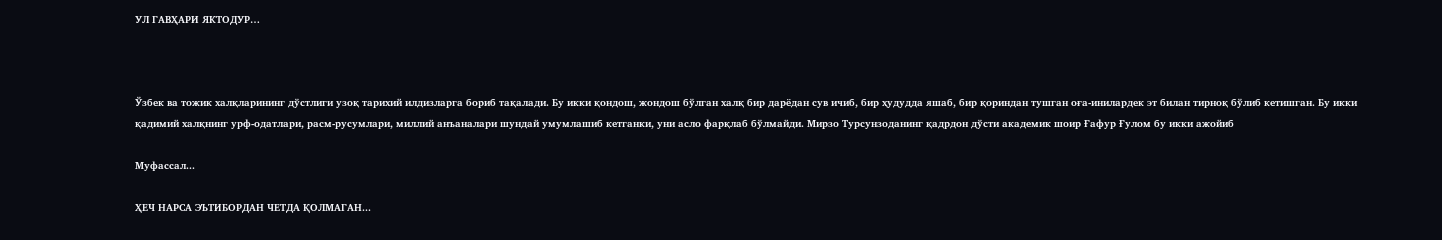УЛ ГАВҲАРИ ЯКТОДУР…



Ўзбек ва тожик халқларининг дўстлиги узоқ тарихий илдизларга бориб тақалади. Бу икки қондош, жондош бўлган халқ бир дарёдан сув ичиб, бир ҳудудда яшаб, бир қориндан тушган оға-инилардек эт билан тирноқ бўлиб кетишган. Бу икки қадимий халқнинг урф-одатлари, расм-русумлари, миллий анъаналари шундай умумлашиб кетганки, уни асло фарқлаб бўлмайди. Мирзо Турсунзоданинг қадрдон дўсти академик шоир Ғафур Ғулом бу икки ажойиб

Муфассал...

ҲЕЧ НАРСА ЭЪТИБОРДАН ЧЕТДА ҚОЛМАГАН...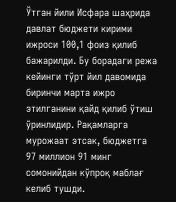Ўтган йили Исфара шаҳрида давлат бюджети кирими ижроси 100,1 фоиз қилиб бажарилди. Бу борадаги режа кейинги тўрт йил давомида биринчи марта ижро этилганини қайд қилиб ўтиш ўринлидир. Рақамларга мурожаат этсак, бюджетга 97 миллион 91 минг сомонийдан кўпроқ маблағ келиб тушди.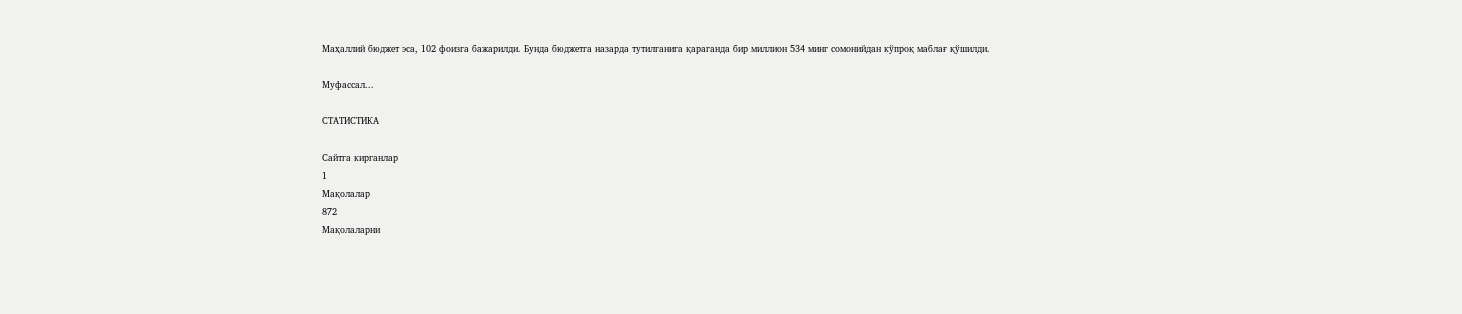Маҳаллий бюджет эса, 102 фоизга бажарилди. Бунда бюджетга назарда тутилганига қараганда бир миллион 534 минг сомонийдан кўпроқ маблағ қўшилди.

Муфассал...

СТАТИСТИКА

Сайтга кирганлар
1
Мақолалар
872
Мақолаларни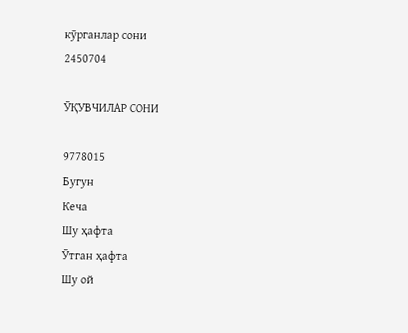кӯрганлар сони
2450704

ӮҚУВЧИЛАР СОНИ

9778015
Бугун
Кеча
Шу ҳафта
Ӯтган ҳафта
Шу ой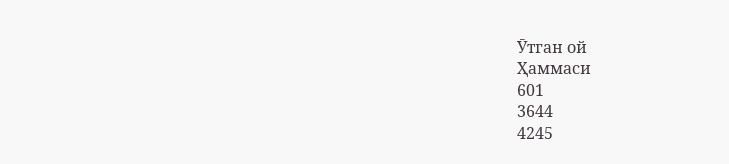Ӯтган ой
Ҳаммаси
601
3644
4245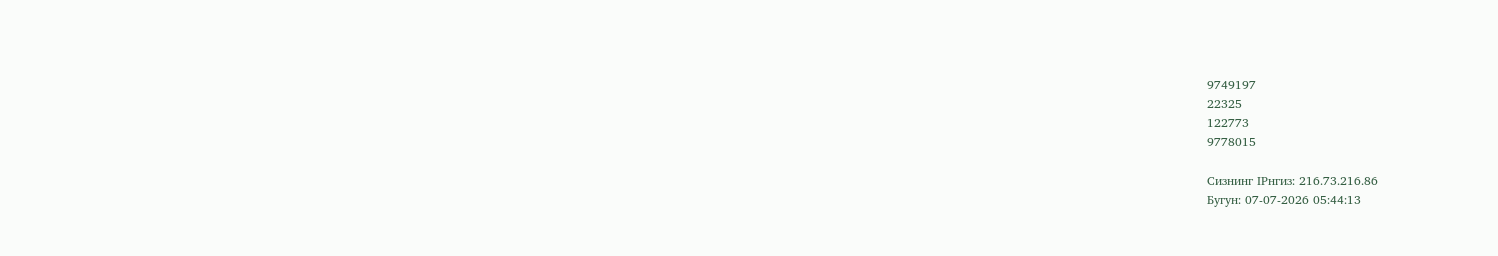9749197
22325
122773
9778015

Сизнинг IPнгиз: 216.73.216.86
Бугун: 07-07-2026 05:44:13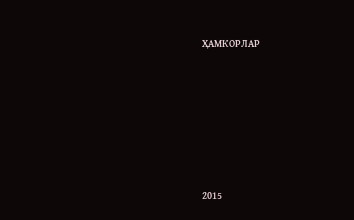ҲАМКОРЛАР







2015